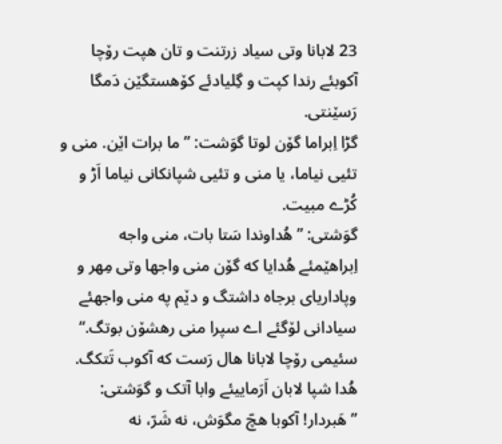23 لابانا وتی سیاد زرتنت و تان هپت رۆچا آکوبئے رندا کپت و گِلیادئے کۆهستگێن دَمگا رَسێنتی.
گڑا اِبراما گۆن لوتا گوَشت: ”ما برات اێن. منی و تئیی نیاما، یا منی و تئیی شپانکانی نیاما اَڑ و کُڑے مبیت.
گوَشتی: ”هُداوندا سَتا بات، منی واجه اِبراهێمئے هُدایا که گۆن منی واجها وتی مِهر و وپاداریای برجاه داشتگ و دێم په منی واجهئے سیادانی لۆگئے اے سپرا منی رهشۆن بوتگ.“
سئیمی رۆچا لابانا هال رَست که آکوب تَتکگ.
هُدا شپا لابان اَرَماییئے وابا آتک و گوَشتی: ”هَبردار! آکوبا هچّ مگوَش، نه شَرّ، نه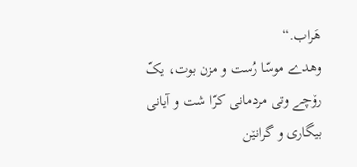هَراب.“
وهدے موسّا رُست و مزن بوت، یکّ رۆچے وتی مردمانی کرّا شت و آیانی بیگاری و گرانێن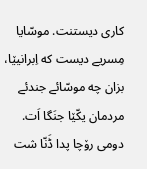کاری دیستنت. موسّایا مِسریے دیست که اِبرانیێا، بزان چه موسّائے جندئے مردمان یکّێا جنَگا اَت.
دومی رۆچا پدا ڈَنّا شت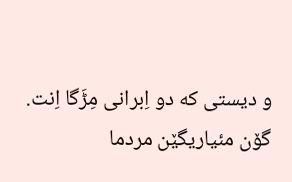و دیستی که دو اِبرانی مِڑَگا اِنت. گۆن مئیاریگێن مردما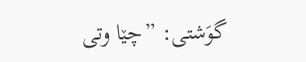گوَشتی: ”چێا وتی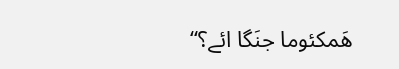هَمکئوما جنَگا ائے؟“